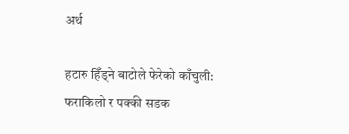अर्थ

हटारु हिँड्ने बाटोले फेरेको काँचुली: फराकिलो र पक्की सडक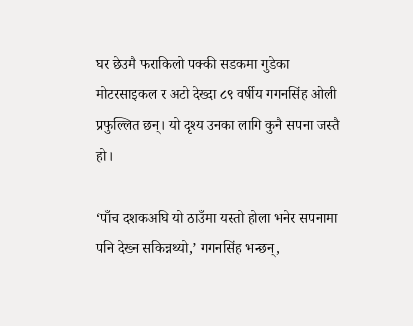घर छेउमै फराकिलो पक्की सडकमा गुडेका मोटरसाइकल र अटो देख्दा ८९ वर्षीय गगनसिंह ओली प्रफुल्लित छन्। यो दृश्य उनका लागि कुनै सपना जस्तै हो।

‘पाँच दशकअघि यो ठाउँमा यस्तो होला भनेर सपनामा पनि देख्न सकिन्नथ्यो,’ गगनसिंह भन्छन्,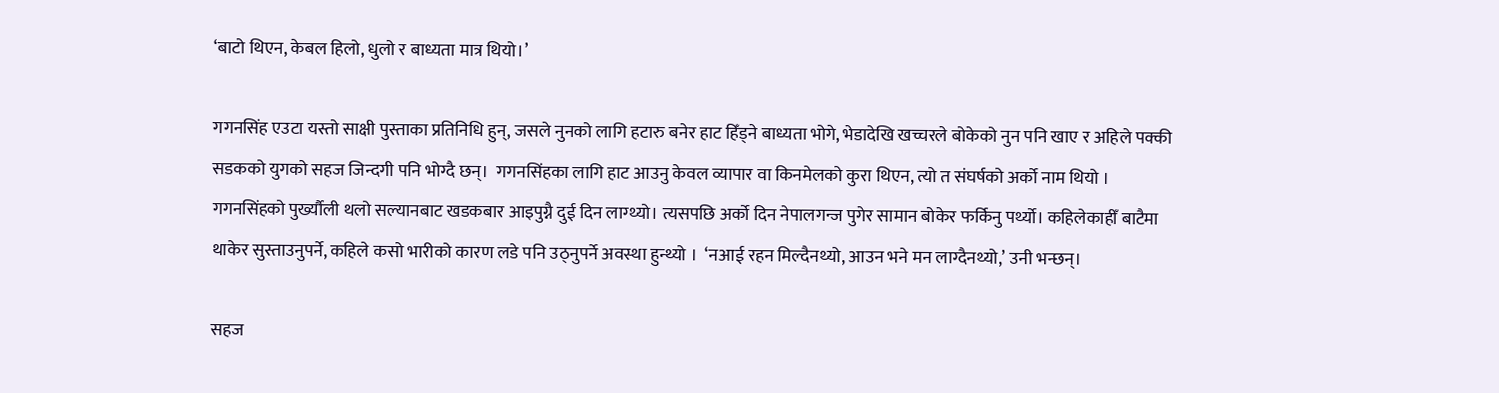‘बाटो थिएन, केबल हिलो, धुलो र बाध्यता मात्र थियो।’

गगनसिंह एउटा यस्तो साक्षी पुस्ताका प्रतिनिधि हुन्, जसले नुनको लागि हटारु बनेर हाट हिँड्ने बाध्यता भोगे, भेडादेखि खच्चरले बोकेको नुन पनि खाए र अहिले पक्की सडकको युगको सहज जिन्दगी पनि भोग्दै छन्।  गगनसिंहका लागि हाट आउनु केवल व्यापार वा किनमेलको कुरा थिएन, त्यो त संघर्षको अर्को नाम थियो । गगनसिंहको पुर्ख्यौली थलो सल्यानबाट खडकबार आइपुग्नै दुई दिन लाग्थ्यो। त्यसपछि अर्को दिन नेपालगन्ज पुगेर सामान बोकेर फर्किनु पर्थ्यो। कहिलेकाहीँ बाटैमा थाकेर सुस्ताउनुपर्ने, कहिले कसो भारीको कारण लडे पनि उठ्नुपर्ने अवस्था हुन्थ्यो ।  ‘नआई रहन मिल्दैनथ्यो, आउन भने मन लाग्दैनथ्यो,’ उनी भन्छन्।

सहज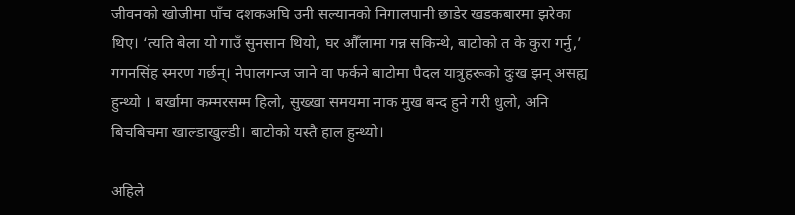जीवनको खोजीमा पाँच दशकअघि उनी सल्यानको निगालपानी छाडेर खडकबारमा झरेका थिए। ‘त्यति बेला यो गाउँ सुनसान थियो, घर औँलामा गन्न सकिन्थे, बाटोको त के कुरा गर्नु,’ गगनसिंह स्मरण गर्छन्। नेपालगन्ज जाने वा फर्कने बाटोमा पैदल यात्रुहरूको दुःख झन् असह्य हुन्थ्यो । बर्खामा कम्मरसम्म हिलो, सुख्खा समयमा नाक मुख बन्द हुने गरी धुलो, अनि बिचबिचमा खाल्डाखुल्डी। बाटोको यस्तै हाल हुन्थ्यो।

अहिले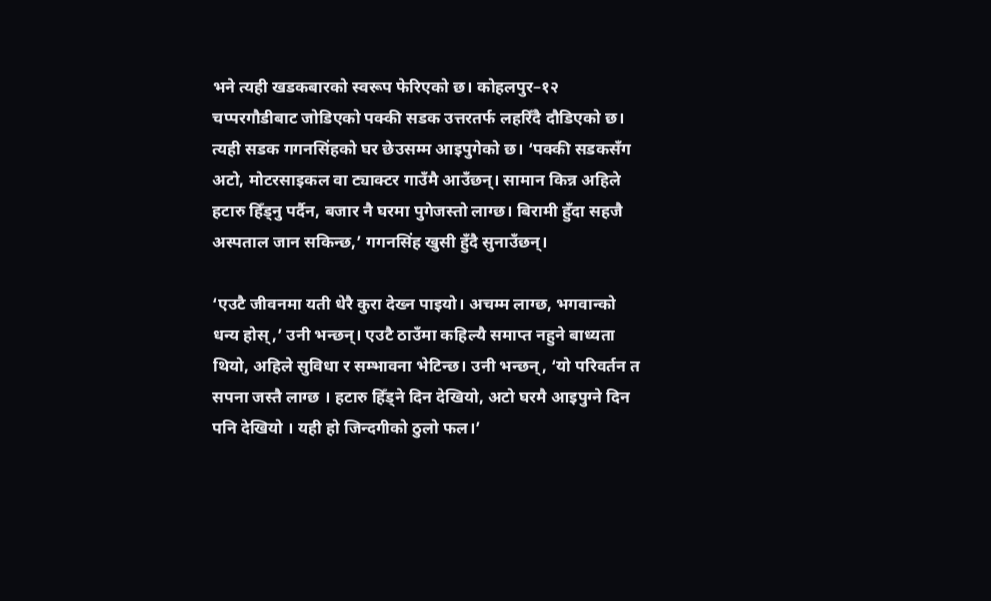भने त्यही खडकबारको स्वरूप फेरिएको छ। कोहलपुर–१२ चप्परगौडीबाट जोडिएको पक्की सडक उत्तरतर्फ लहरिँदै दौडिएको छ। त्यही सडक गगनसिंहको घर छेउसम्म आइपुगेको छ। ‘पक्की सडकसँग अटो, मोटरसाइकल वा ट्याक्टर गाउँमै आउँछन्। सामान किन्न अहिले हटारु हिँड्नु पर्दैन, बजार नै घरमा पुगेजस्तो लाग्छ। बिरामी हुँदा सहजै अस्पताल जान सकिन्छ,’ गगनसिंह खुसी हुँदै सुनाउँछन्।

‘एउटै जीवनमा यती धेरै कुरा देख्न पाइयो। अचम्म लाग्छ, भगवान्को धन्य होस्,’ उनी भन्छन्। एउटै ठाउँमा कहिल्यै समाप्त नहुने बाध्यता थियो, अहिले सुविधा र सम्भावना भेटिन्छ। उनी भन्छन्, ‘यो परिवर्तन त सपना जस्तै लाग्छ । हटारु हिँड्ने दिन देखियो, अटो घरमै आइपुग्ने दिन पनि देखियो । यही हो जिन्दगीको ठुलो फल।’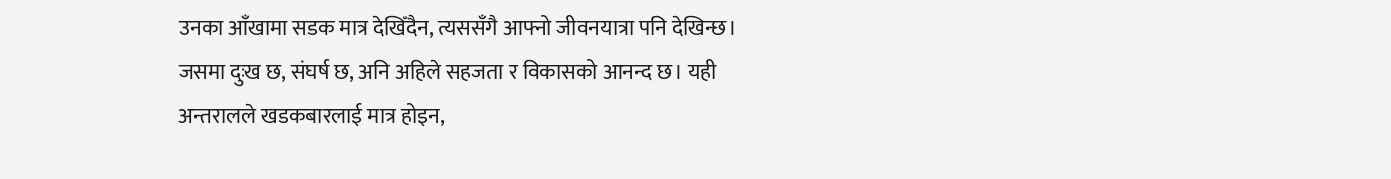उनका आँखामा सडक मात्र देखिँदैन, त्यससँगै आफ्नो जीवनयात्रा पनि देखिन्छ। जसमा दुःख छ, संघर्ष छ, अनि अहिले सहजता र विकासको आनन्द छ। यही अन्तरालले खडकबारलाई मात्र होइन,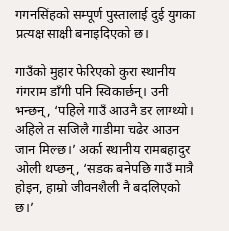गगनसिंहको सम्पूर्ण पुस्तालाई दुई युगका प्रत्यक्ष साक्षी बनाइदिएको छ।

गाउँको मुहार फेरिएको कुरा स्थानीय गंगराम डाँगी पनि स्विकार्छन्। उनी भन्छन्, ‘पहिले गाउँ आउनै डर लाग्थ्यो। अहिले त सजिलै गाडीमा चढेर आउन जान मिल्छ।’ अर्का स्थानीय रामबहादुर ओली थप्छन्, ‘सडक बनेपछि गाउँ मात्रै होइन, हाम्रो जीवनशैली नै बदलिएको छ।’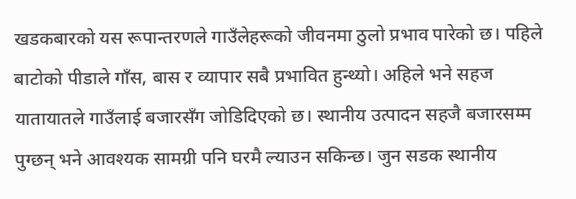खडकबारको यस रूपान्तरणले गाउँलेहरूको जीवनमा ठुलो प्रभाव पारेको छ। पहिले बाटोको पीडाले गाँस, बास र व्यापार सबै प्रभावित हुन्थ्यो। अहिले भने सहज यातायातले गाउँलाई बजारसँग जोडिदिएको छ। स्थानीय उत्पादन सहजै बजारसम्म पुग्छन् भने आवश्यक सामग्री पनि घरमै ल्याउन सकिन्छ। जुन सडक स्थानीय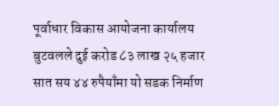पूर्वाधार विकास आयोजना कार्यालय बुटवलले दुई करोड ८३ लाख २५ हजार सात सय ४४ रुपैयाँमा यो सडक निर्माण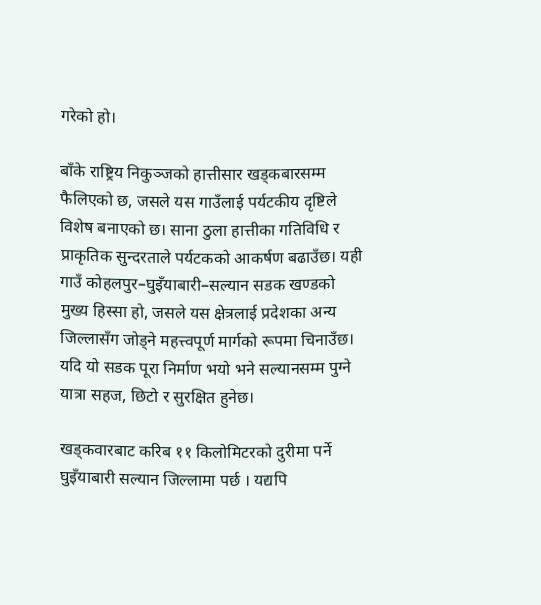गरेको हो।

बाँके राष्ट्रिय निकुञ्जको हात्तीसार खड्कबारसम्म फैलिएको छ, जसले यस गाउँलाई पर्यटकीय दृष्टिले विशेष बनाएको छ। साना ठुला हात्तीका गतिविधि र प्राकृतिक सुन्दरताले पर्यटकको आकर्षण बढाउँछ। यही गाउँ कोहलपुर–घुइँयाबारी–सल्यान सडक खण्डको मुख्य हिस्सा हो, जसले यस क्षेत्रलाई प्रदेशका अन्य जिल्लासँग जोड्ने महत्त्वपूर्ण मार्गको रूपमा चिनाउँछ। यदि यो सडक पूरा निर्माण भयो भने सल्यानसम्म पुग्ने यात्रा सहज, छिटो र सुरक्षित हुनेछ।

खड्कवारबाट करिब ११ किलोमिटरको दुरीमा पर्ने घुइँयाबारी सल्यान जिल्लामा पर्छ । यद्यपि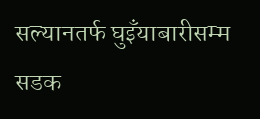सल्यानतर्फ घुइँयाबारीसम्म सडक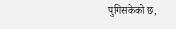पुगिसकेको छ,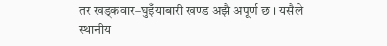तर खड्कवार–घुइँयाबारी खण्ड अझै अपूर्ण छ । यसैले स्थानीय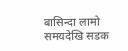बासिन्दा लामो समयदेखि सडक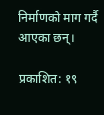निर्माणको माग गर्दै आएका छन्।

प्रकाशित: १९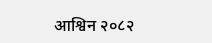आश्विन २०८२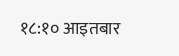१८:१० आइतबार